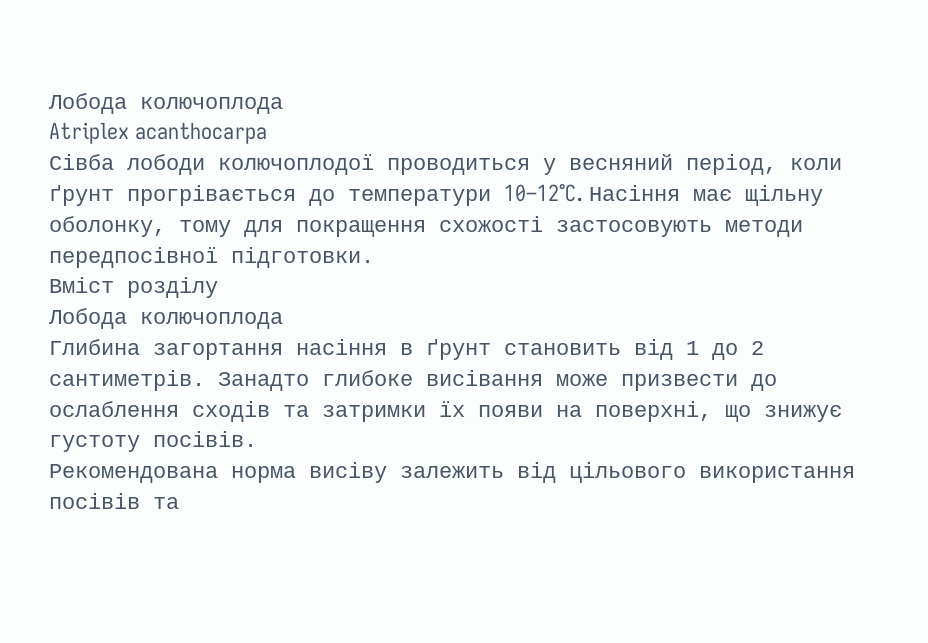Лобода колючоплода
Atriplex acanthocarpa
Сівба лободи колючоплодої проводиться у весняний період, коли ґрунт прогрівається до температури 10–12°C. Насіння має щільну оболонку, тому для покращення схожості застосовують методи передпосівної підготовки.
Вміст розділу
Лобода колючоплода
Глибина загортання насіння в ґрунт становить від 1 до 2 сантиметрів. Занадто глибоке висівання може призвести до ослаблення сходів та затримки їх появи на поверхні, що знижує густоту посівів.
Рекомендована норма висіву залежить від цільового використання посівів та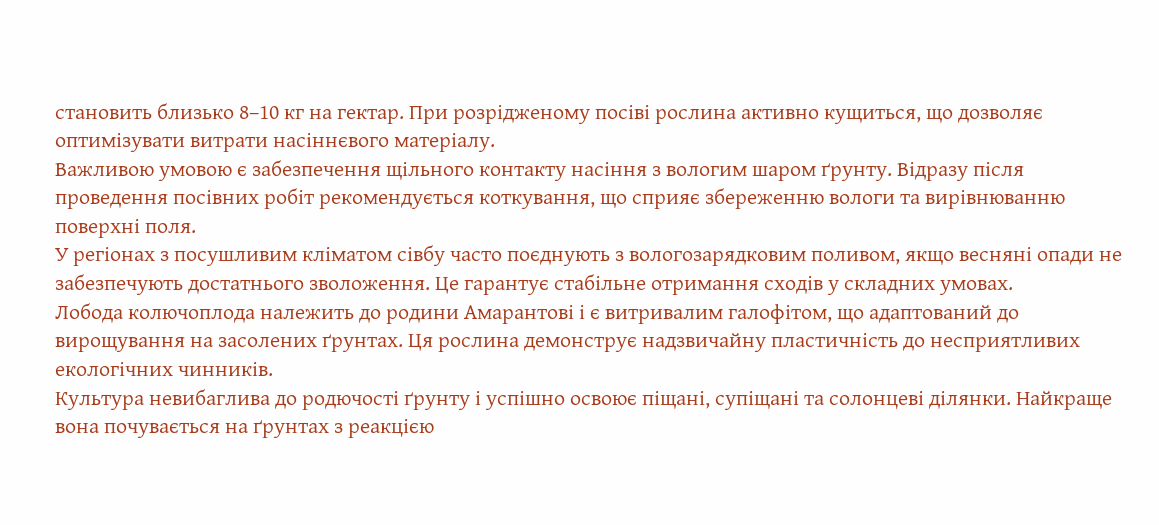становить близько 8–10 кг на гектар. При розрідженому посіві рослина активно кущиться, що дозволяє оптимізувати витрати насіннєвого матеріалу.
Важливою умовою є забезпечення щільного контакту насіння з вологим шаром ґрунту. Відразу після проведення посівних робіт рекомендується коткування, що сприяє збереженню вологи та вирівнюванню поверхні поля.
У регіонах з посушливим кліматом сівбу часто поєднують з вологозарядковим поливом, якщо весняні опади не забезпечують достатнього зволоження. Це гарантує стабільне отримання сходів у складних умовах.
Лобода колючоплода належить до родини Амарантові і є витривалим галофітом, що адаптований до вирощування на засолених ґрунтах. Ця рослина демонструє надзвичайну пластичність до несприятливих екологічних чинників.
Культура невибаглива до родючості ґрунту і успішно освоює піщані, супіщані та солонцеві ділянки. Найкраще вона почувається на ґрунтах з реакцією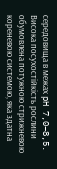середовища в межах pH 7,0–8,5.
Висока посухостійкість рослини обумовлена потужною стрижневою кореневою системою, яка здатна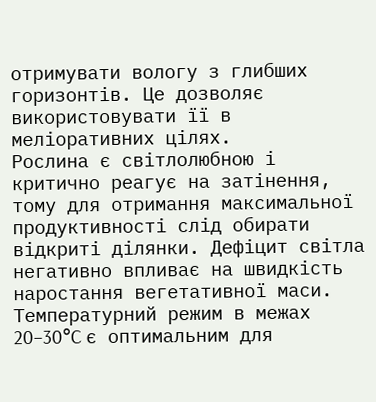отримувати вологу з глибших горизонтів. Це дозволяє використовувати її в меліоративних цілях.
Рослина є світлолюбною і критично реагує на затінення, тому для отримання максимальної продуктивності слід обирати відкриті ділянки. Дефіцит світла негативно впливає на швидкість наростання вегетативної маси.
Температурний режим в межах 20–30°C є оптимальним для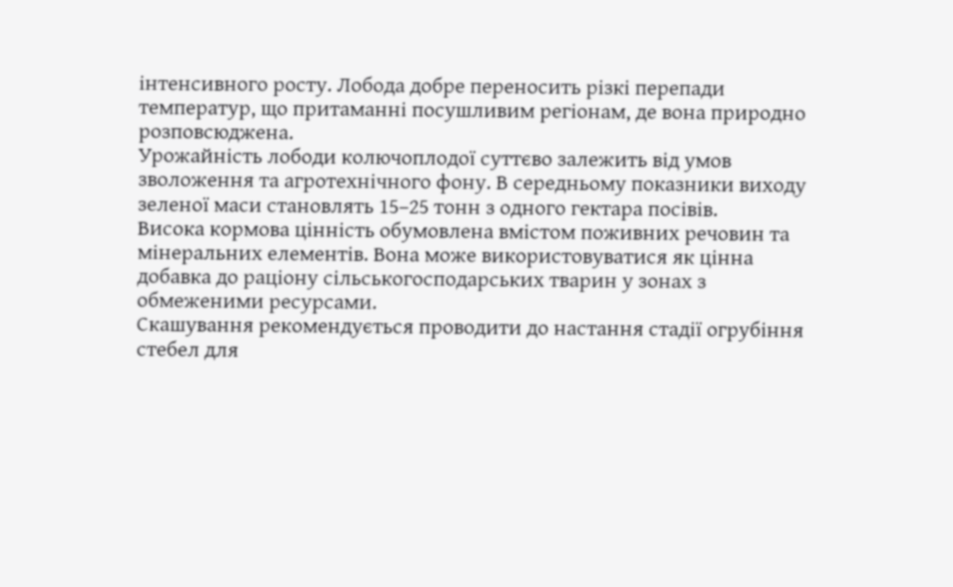інтенсивного росту. Лобода добре переносить різкі перепади температур, що притаманні посушливим регіонам, де вона природно розповсюджена.
Урожайність лободи колючоплодої суттєво залежить від умов зволоження та агротехнічного фону. В середньому показники виходу зеленої маси становлять 15–25 тонн з одного гектара посівів.
Висока кормова цінність обумовлена вмістом поживних речовин та мінеральних елементів. Вона може використовуватися як цінна добавка до раціону сільськогосподарських тварин у зонах з обмеженими ресурсами.
Скашування рекомендується проводити до настання стадії огрубіння стебел для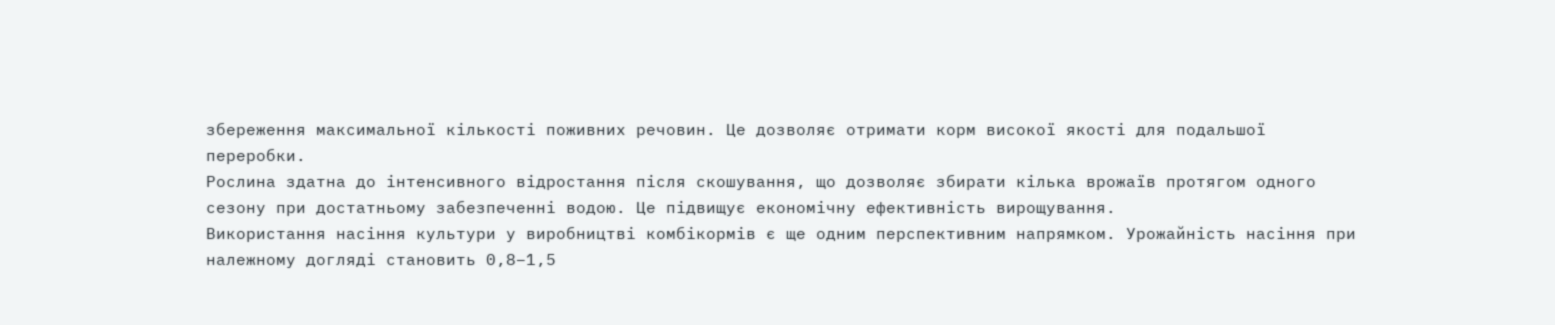збереження максимальної кількості поживних речовин. Це дозволяє отримати корм високої якості для подальшої переробки.
Рослина здатна до інтенсивного відростання після скошування, що дозволяє збирати кілька врожаїв протягом одного сезону при достатньому забезпеченні водою. Це підвищує економічну ефективність вирощування.
Використання насіння культури у виробництві комбікормів є ще одним перспективним напрямком. Урожайність насіння при належному догляді становить 0,8–1,5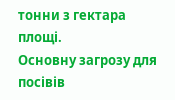тонни з гектара площі.
Основну загрозу для посівів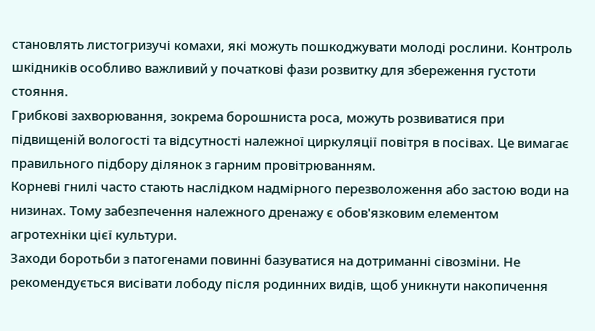становлять листогризучі комахи, які можуть пошкоджувати молоді рослини. Контроль шкідників особливо важливий у початкові фази розвитку для збереження густоти стояння.
Грибкові захворювання, зокрема борошниста роса, можуть розвиватися при підвищеній вологості та відсутності належної циркуляції повітря в посівах. Це вимагає правильного підбору ділянок з гарним провітрюванням.
Корневі гнилі часто стають наслідком надмірного перезволоження або застою води на низинах. Тому забезпечення належного дренажу є обов'язковим елементом агротехніки цієї культури.
Заходи боротьби з патогенами повинні базуватися на дотриманні сівозміни. Не рекомендується висівати лободу після родинних видів, щоб уникнути накопичення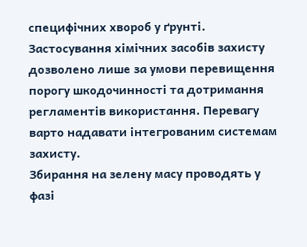специфічних хвороб у ґрунті.
Застосування хімічних засобів захисту дозволено лише за умови перевищення порогу шкодочинності та дотримання регламентів використання. Перевагу варто надавати інтегрованим системам захисту.
Збирання на зелену масу проводять у фазі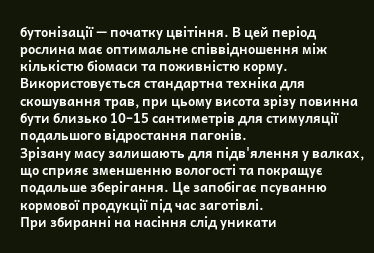бутонізації — початку цвітіння. В цей період рослина має оптимальне співвідношення між кількістю біомаси та поживністю корму.
Використовується стандартна техніка для скошування трав, при цьому висота зрізу повинна бути близько 10–15 сантиметрів для стимуляції подальшого відростання пагонів.
Зрізану масу залишають для підв'ялення у валках, що сприяє зменшенню вологості та покращує подальше зберігання. Це запобігає псуванню кормової продукції під час заготівлі.
При збиранні на насіння слід уникати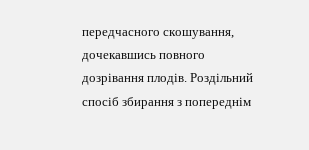передчасного скошування, дочекавшись повного дозрівання плодів. Роздільний спосіб збирання з попереднім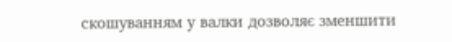скошуванням у валки дозволяє зменшити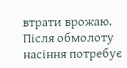втрати врожаю.
Після обмолоту насіння потребує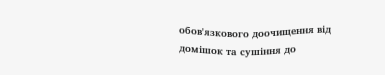обов'язкового доочищення від домішок та сушіння до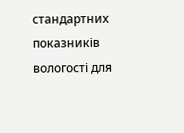стандартних показників вологості для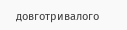довготривалого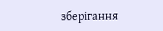зберігання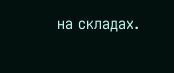на складах.